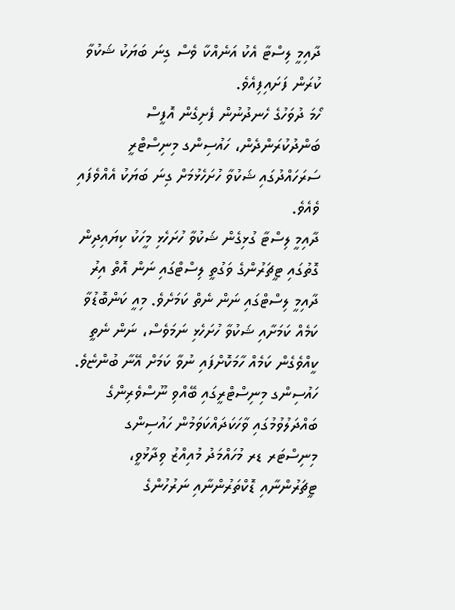ދާއިމީ ލިސްޓާ އެކު އަނެއްކާ ވެސް ގިނަ ބަޔަކު ޝަކުވާ ކުރަން ފަށައިފިއެވެ.
ހޯމަ ދުވަހުގެ ހެނދުނުން ފެށިގެން އޮފީސް ބަންދުކުރަންދެން، ހައުސިންގ މިނިސްޓްރީ ސަރަހައްދުގައި ޝަކުވާ ހުށަހެޅުމަށް ގިނަ ބަޔަކު އެއްވެފައި ވެއެވެ.
ދާއިމީ ލިސްޓާ ގުޅިގެން ޝަކުވާ ހުށަހެޅި މީހަކު ކިޔައިދިން ގޮތުގައި ޓީޗަރުންގެ ވަގުތީ ލިސްޓްގައި ނަން އޮތް އިރު ދާއިމީ ލިސްޓްގައި ނަން ނެތް ކަމަށެވެ. މިއީ ކަންބޮޑުވާ ކަމެއް ކަމަށާއި ޝަކުވާ ހުށަހެޅި ނަމަވެސް، ނަން ނެތީ ކީއްވެގެން ކަމެއް ހާމަކޮށްފައި ނުވާ ކަމަށް އޭނާ ބުންޏެވެ.
ހައުސިންގ މިނިސްޓްރީގައި ބޭއްވި ނޫސްވެރިންގެ ބައްދަލުވުމުގައި ވާހަކަދައްކަވަމުން ހައުސިންގ މިނިސްޓަރ ޑރ މުހައްމަދު މުއިއްޒު ވިދާޅުވީ، ޓީޗަރުންނާއި ޑޮކްތަރުންނާއި ނަރުހުންގެ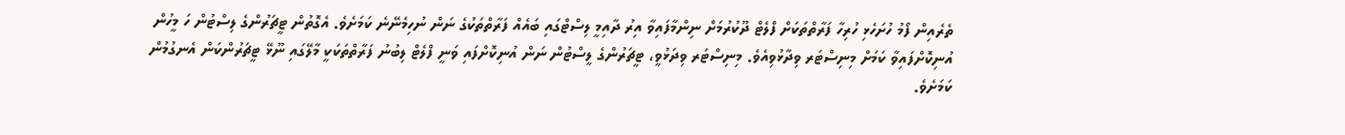ތެރެއިން ފޯމު ހުށަހެޅި ހުރިހާ ފަރާތްތަކަށް ފްލެޓް ދޫކުރުމަށް ނިންމާފައިވާ އިރު ދާއިމީ ލިސްޓްގައި ބައެއް ފަރާތްތަކުގެ ނަން ނުހިމެނޭނެ ކަމަށެވެ. އެގޮތުން ޓީޗަރުންގެ ލިސްޓުން ހަ މީހުން އުނިކޮށްފައިވާ ކަމަށް މިނިސްޓަރ ވިދާޅުވިއެވެ. މިނިސްޓަރ ވިދަޅުވީ، ޓީޗަރުންގެ ލީސްޓުން ނަން އުނިކޮށްފައި ވަނީ ފްލެޓް ލިބުނު ފަރާތްތަކަކީ މާލޭގައި ނޫޅޭ ޓީޗަރުންކަން އެނގުމުން ކަމަށެވެ.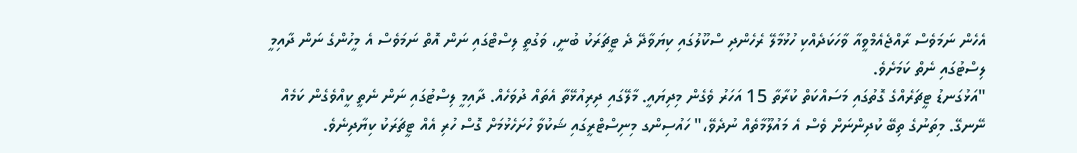އެހެން ނަމަވެސް ރާއްޖެއެމްވީއާ ވާހަކަދެއްކި ހުޅުމާލޭ ރެހެންދި ސްކޫލުގައި ކިޔަވާދޭ ދެ ޓީޗަރަކު ބުނީ، ވަގުތީ ލިސްޓްގައި ނަން އޮތް ނަމަވެސް އެ މީހުންގެ ނަން ދާއިމީ ލިސްޓުގައި ނެތް ކަމަށެވެ.
"އަޅުގަނޑު ޓީޗަރެއްގެ ގޮތުގައި މަސައްކަތް ކުރާތާ 15 އަހަރު ވެގެން މިދިޔައީ. މާލޭގައި ދިރިއުޅޭތާ އެތައް ދުވަހެއް. ދާއިމީ ލިސްޓުގައި ނަން ނެތީ ކީއްވެގެން ކަމެއް ނޭނގޭ. މިތަނުގެ ތިބޭ ކުދިންނަށް ވެސް އެ މައުލޫމާތެއް ނުދެވޭ،" ހައުސިންގ މިނިސްޓްރީގައި ޝަކުވާ ހުށަހެޅުމަށް ގޮސް ހުރި އެއް ޓީޗަރަކު ކިޔާދިނެވެ.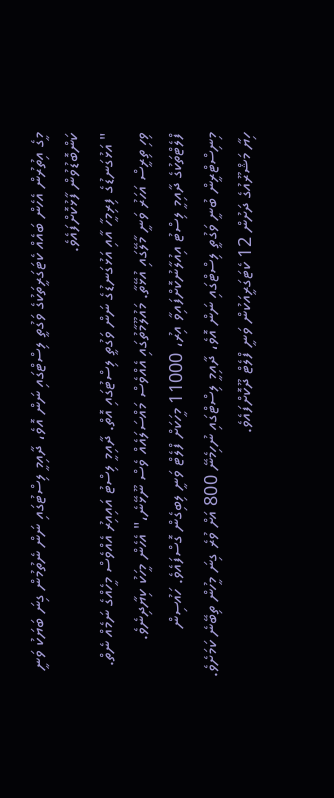މީގެ އިތުރުން އެހެން ބައެއް ކެޓަގަރީތަކުގެ ވަގުތީ ލިސްޓްގައި ނަން އޮވެ، ދާއިމީ ލިސްޓުގައި ނަން ނެތުމުން ގިނަ ބަޔަކު ވަނީ ކަންބޮޑުވުން ފާޅުކޮށްފައެވެ.
" އަޅުގަނޑުގެ ފިރިމީހާ އާއި އަޅުގަނޑުގެ ނަން ވަގުތީ ލިސްޓުގައި އޮތް. ދާއިމީ ލިސްޓު އައިއިރު އެއްވެސް މީހެއްގެ ނަމެއް ނެތް. ވިހި ތިރީސް އަހަރު ވަނީ މާލޭގައި އުޅޭތާ. މައުލޫމާތުގައި އެއްވެސް މައްސަލައެއް ވެސް ނޫޅޭނެ،" އެހެން މީހަކު ކިޔާދިނެވެ.
ފްލެޓްތަކުގެ ދާއިމީ ލިސްޓު އިއުލާނުކޮށްފައިވާ އިރު، 11000 މީހަކަށް ފްލެޓް ވަނީ ލިބިގެން ގޮސްފައެވެ. ހައުސިން މިނިސްޓްރީން ބުނީ ވަގުތީ ލިސްޓްގައި ނަން އޮވެ، ދާއިމީ ލިސްޓްގައި ނުހިމެނޭ 800 އަށް ވުރެ ގިނަ މީހުން ތިބޭނެ ކަމަށެވެ.
ހިޔާ މަޝްރޫއުގެ ދަށުން 12 ކެޓަގަރީއަކުން ވަނީ ފްލެޓް ދޫކޮށްފައެވެ.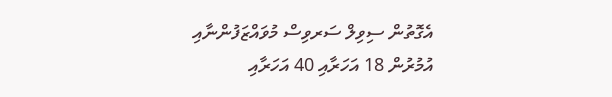އެގޮތުން ސިވިލް ސަރވިސް މުވައްޒަފުންނާއި އުމުރުން 18 އަހަރާއި 40 އަހަރާއި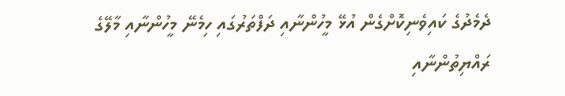ދެމެދުގެ ކައިވެނިކޮށްގެން އުޅޭ މީހުންނާއި ދަފްތަރުގައި ހިމެނޭ މީހުންނާއި މާލޭގެ ރައްޔިތުންނާއި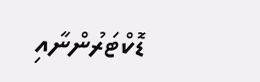ޑޮކްޓަރުންނާއި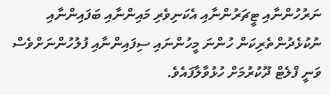ނަރުހުންނާއި ޓީޗަރުންނާއި އެކަނިވެރި މައިންނާއި ބަފައިންނާއި ނުކުޅެދުންތެރިކަން ހުންނަ މީހުންނައި ސިފައިންނާއި ފުލުހުންނަށްވެސް ވަނީ ފްލެޓް ދޫކުރުމަށް ހުޅުވާލާފައެވެ.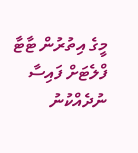މީގެ އިތުރުން ޓާޓާ ފްލެޓަށް ފައިސާ ނުދެއްކުނު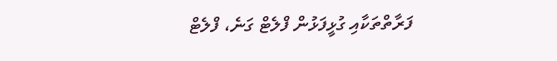ފަރާތްތަކާއި ގުޅީފަޅުން ފްލެޓް ގަނެ، ފްލެޓް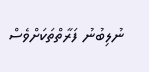ނުލިބުނު ފަރާތްތަކަށްވެސް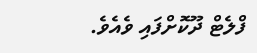ފްލެޓް ދޫކޮށްފައި ވެއެވެ.